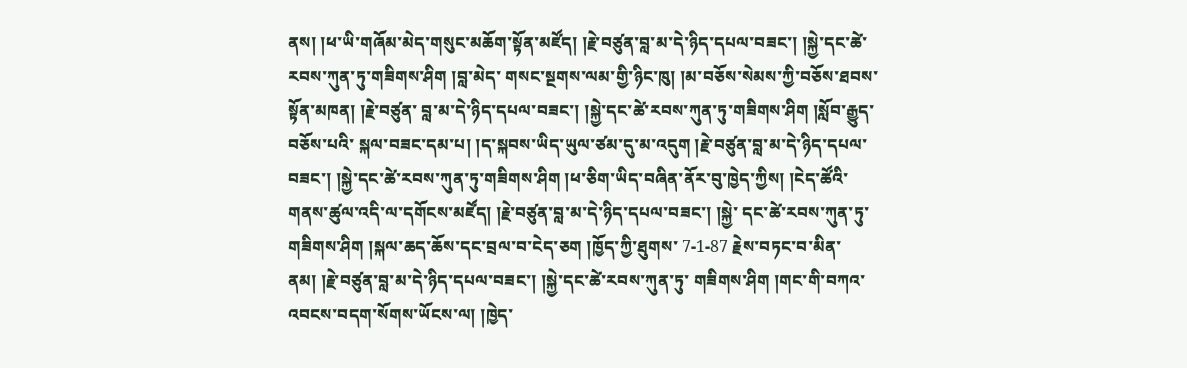ནས། །ཕ་ཡི་གཞོམ་མེད་གསུང་མཆོག་སྟོན་མཛོད། །རྗེ་བཙུན་བླ་མ་དེ་ཉིད་དཔལ་བཟང་། །སྐྱེ་དང་ཚེ་རབས་ཀུན་ཏུ་གཟིགས་ཤིག །བླ་མེད་ གསང་སྔགས་ལམ་གྱི་ཉིང་ཁུ། །མ་བཅོས་སེམས་ཀྱི་བཅོས་ཐབས་སྟོན་མཁན། །རྗེ་བཙུན་ བླ་མ་དེ་ཉིད་དཔལ་བཟང་། །སྐྱེ་དང་ཚེ་རབས་ཀུན་ཏུ་གཟིགས་ཤིག །སློབ་རྒྱུད་བཅོས་པའི་ སྐལ་བཟང་དམ་པ། །ད་སྐབས་ཡིད་ཡུལ་ཙམ་དུ་མ་འདུག །རྗེ་བཙུན་བླ་མ་དེ་ཉིད་དཔལ་ བཟང་། །སྐྱེ་དང་ཚེ་རབས་ཀུན་ཏུ་གཟིགས་ཤིག །ཕ་ཅིག་ཡིད་བཞིན་ནོར་བུ་ཁྱེད་ཀྱིས། །ངེད་ཚོའི་གནས་ཚུལ་འདི་ལ་དགོངས་མཛོད། །རྗེ་བཙུན་བླ་མ་དེ་ཉིད་དཔལ་བཟང་། །སྐྱེ་ དང་ཚེ་རབས་ཀུན་ཏུ་གཟིགས་ཤིག །སྐལ་ཆད་ཆོས་དང་བྲལ་བ་ངེད་ཅག །ཁྱོད་ཀྱི་ཐུགས་ 7-1-87 རྗེས་བཏང་བ་མིན་ནམ། །རྗེ་བཙུན་བླ་མ་དེ་ཉིད་དཔལ་བཟང་། །སྐྱེ་དང་ཚེ་རབས་ཀུན་ཏུ་ གཟིགས་ཤིག །གང་གི་བཀའ་འབངས་བདག་སོགས་ཡོངས་ལ། །ཁྱེད་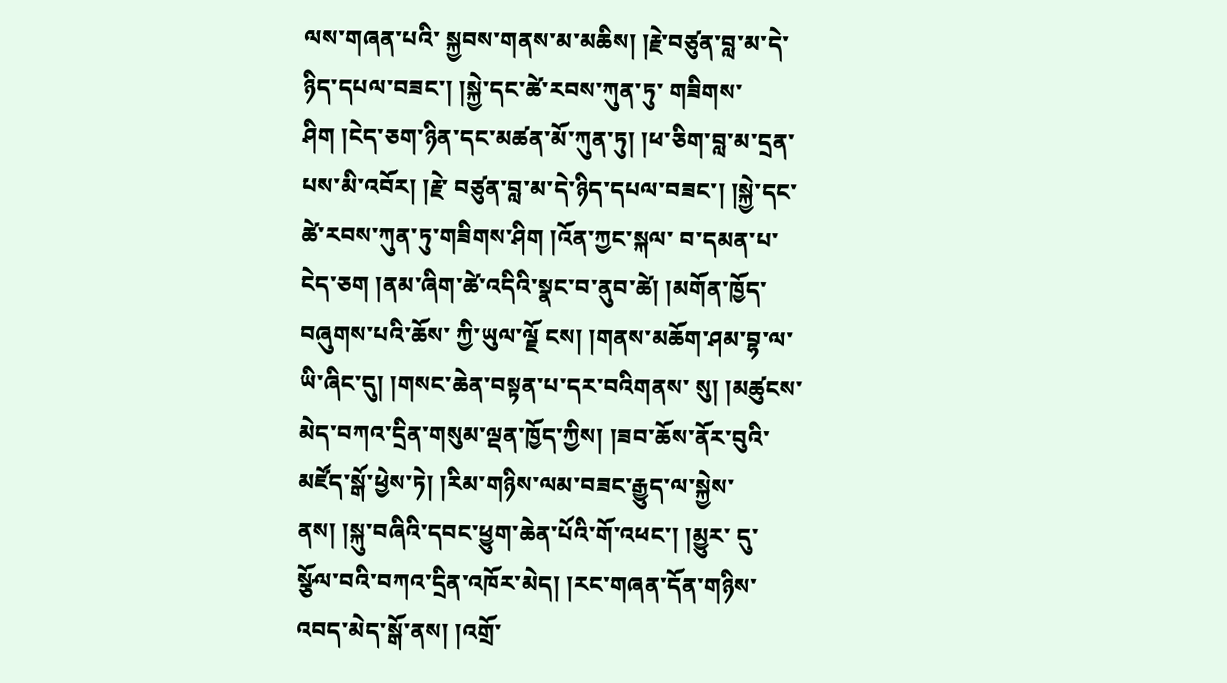ལས་གཞན་པའི་ སྐྱབས་གནས་མ་མཆིས། །རྗེ་བཙུན་བླ་མ་དེ་ཉིད་དཔལ་བཟང་། །སྐྱེ་དང་ཚེ་རབས་ཀུན་ཏུ་ གཟིགས་ཤིག །ངེད་ཅག་ཉིན་དང་མཚན་མོ་ཀུན་ཏུ། །ཕ་ཅིག་བླ་མ་དྲན་པས་མི་འབོར། །རྗེ་ བཙུན་བླ་མ་དེ་ཉིད་དཔལ་བཟང་། །སྐྱེ་དང་ཚེ་རབས་ཀུན་ཏུ་གཟིགས་ཤིག །འོན་ཀྱང་སྐལ་ བ་དམན་པ་ངེད་ཅག །ནམ་ཞིག་ཚེ་འདིའི་སྣང་བ་ནུབ་ཚེ། །མགོན་ཁྱོད་བཞུགས་པའི་ཆོས་ ཀྱི་ཡུལ་ལྗོ ངས། །གནས་མཆོག་ཤམ་བྷ་ལ་ཡི་ཞིང་དུ། །གསང་ཆེན་བསྟན་པ་དར་བའིགནས་ སུ། །མཚུངས་མེད་བཀའ་དྲིན་གསུམ་ལྡན་ཁྱོད་ཀྱིས། །ཟབ་ཆོས་ནོར་བུའི་མཛོད་སྒོ་ཕྱེས་ཏེ། །རིམ་གཉིས་ལམ་བཟང་རྒྱུད་ལ་སྐྱེས་ནས། །སྐུ་བཞིའི་དབང་ཕྱུག་ཆེན་པོའི་གོ་འཕང་། །མྱུར་ དུ་སྩོལ་བའི་བཀའ་དྲིན་འཁོར་མེད། །རང་གཞན་དོན་གཉིས་འབད་མེད་སྒོ་ནས། །འགྲོ་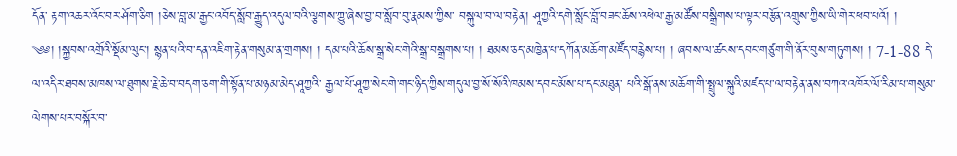དོན་ རྟག་འཆར་འོང་བར་ཤོག་ཅིག །ཅེས་བླ་མ་རྒྱང་འབོད་སློབ་རྒྱུད་འདུལ་བའི་ལྕགས་ཀྱུ་ཞེས་བྱ་བ་སློབ་བུ་རྣམས་ཀྱིས་ བསྐུལ་བ་ལ་བརྟེན། ཤཱཀྱའི་དགེ་སློང་བློ་བཟང་ཆོས་འཕེལ་རྒྱ་མཚོས་བསྒྲིགས་པ་ལྟར་བརྩོན་འགྲུས་ཀྱིས་ཡི་གེར་ཕབ་པའོ། ། ༄༅། །སྐྱབས་འགྲོའི་སྡོམ་ལུང་། སྙན་པའི་བ་དན་འཇིག་རྟེན་གསུམ་ན་གྲགས། ། དམ་པའི་ཆོས་སྒྲ་སེང་གེའི་སྒྲ་བསྒྲགས་པ། ། ཐམས་ཅད་མཁྱེན་པ་དཀོན་མཆོག་མཛོད་བརྙེས་པ། ། ཞབས་ལ་ཚངས་དབང་གཙུག་གི་ནོར་བུས་གཏུགས། ། 7-1-88 དེ་ལ་འདིར་ཐབས་མཁས་ལ་ཐུགས་རྗེ་ཆེ་བ་བདག་ཅག་གི་སྟོན་པ་མཉམ་མེད་ཤཱཀྱའི་ རྒྱལ་པོ་ཤཱཀྱ་སེང་གེ་གང་ཉིད་ཀྱིས་གདུལ་བྱ་སོ་སོའི་ཁམས་དབང་མོས་པ་དང་མཐུན་ པའི་སྒོ་ནས་མཆོག་གི་སྤྲུལ་སྐུའི་མཛད་པ་ལ་བརྟེན་ནས་བཀའ་འཁོར་ལོ་རིམ་པ་གསུམ་ ལེགས་པར་བསྐོར་བ་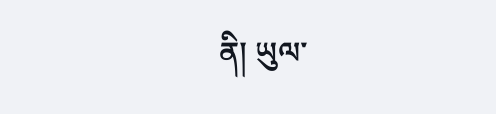ནི། ཡུལ་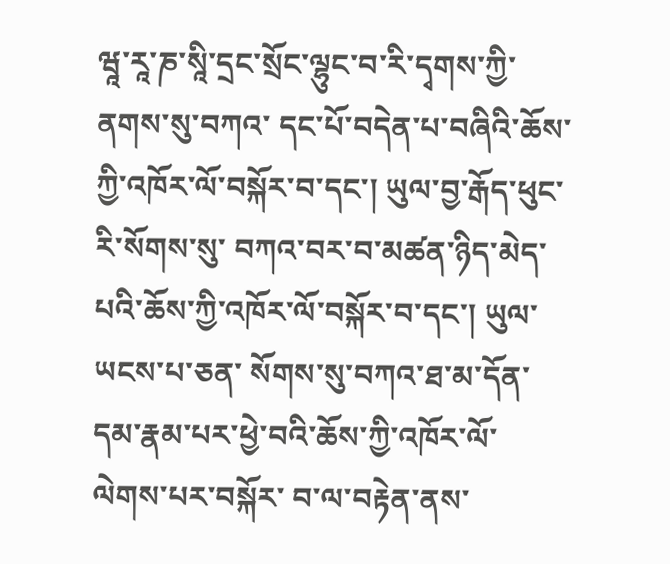ཝཱ་རཱ་ཎ་སཱི་དྲང་སྲོང་ལྷུང་བ་རི་དྭགས་ཀྱི་ནགས་སུ་བཀའ་ དང་པོ་བདེན་པ་བཞིའི་ཆོས་ཀྱི་འཁོར་ལོ་བསྐོར་བ་དང་། ཡུལ་བྱ་རྒོད་ཕུང་རི་སོགས་སུ་ བཀའ་བར་བ་མཚན་ཉིད་མེད་པའི་ཆོས་ཀྱི་འཁོར་ལོ་བསྐོར་བ་དང་། ཡུལ་ཡངས་པ་ཅན་ སོགས་སུ་བཀའ་ཐ་མ་དོན་དམ་རྣམ་པར་ཕྱེ་བའི་ཆོས་ཀྱི་འཁོར་ལོ་ལེགས་པར་བསྐོར་ བ་ལ་བརྟེན་ནས་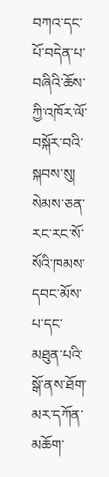བཀའ་དང་པོ་བདེན་པ་བཞིའི་ཆོས་ཀྱི་འཁོར་ལོ་བསྐོར་བའི་སྐབས་སུ། སེམས་ཅན་རང་རང་སོ་སོའི་ཁམས་དབང་མོས་པ་དང་མཐུན་པའི་སྒོ་ནས་ཐོག་མར་དཀོན་ མཆོག་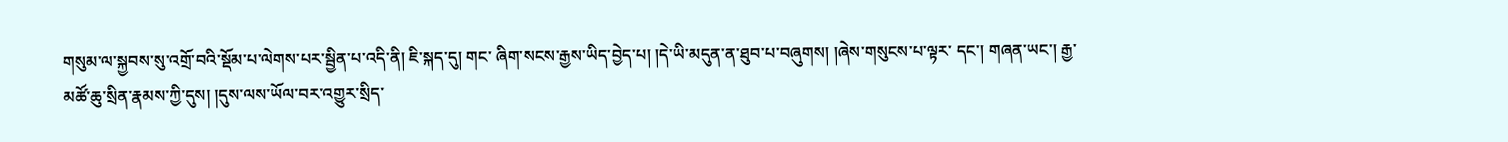གསུམ་ལ་སྐྱབས་སུ་འགྲོ་བའི་སྡོམ་པ་ལེགས་པར་སྦྱིན་པ་འདི་ནི། ཇི་སྐད་དུ། གང་ ཞིག་སངས་རྒྱས་ཡིད་བྱེད་པ། །དེ་ཡི་མདུན་ན་ཐུབ་པ་བཞུགས། །ཞེས་གསུངས་པ་ལྟར་ དང་། གཞན་ཡང་། རྒྱ་མཚོ་ཆུ་སྲིན་རྣམས་ཀྱི་དུས། །དུས་ལས་ཡོལ་བར་འགྱུར་སྲིད་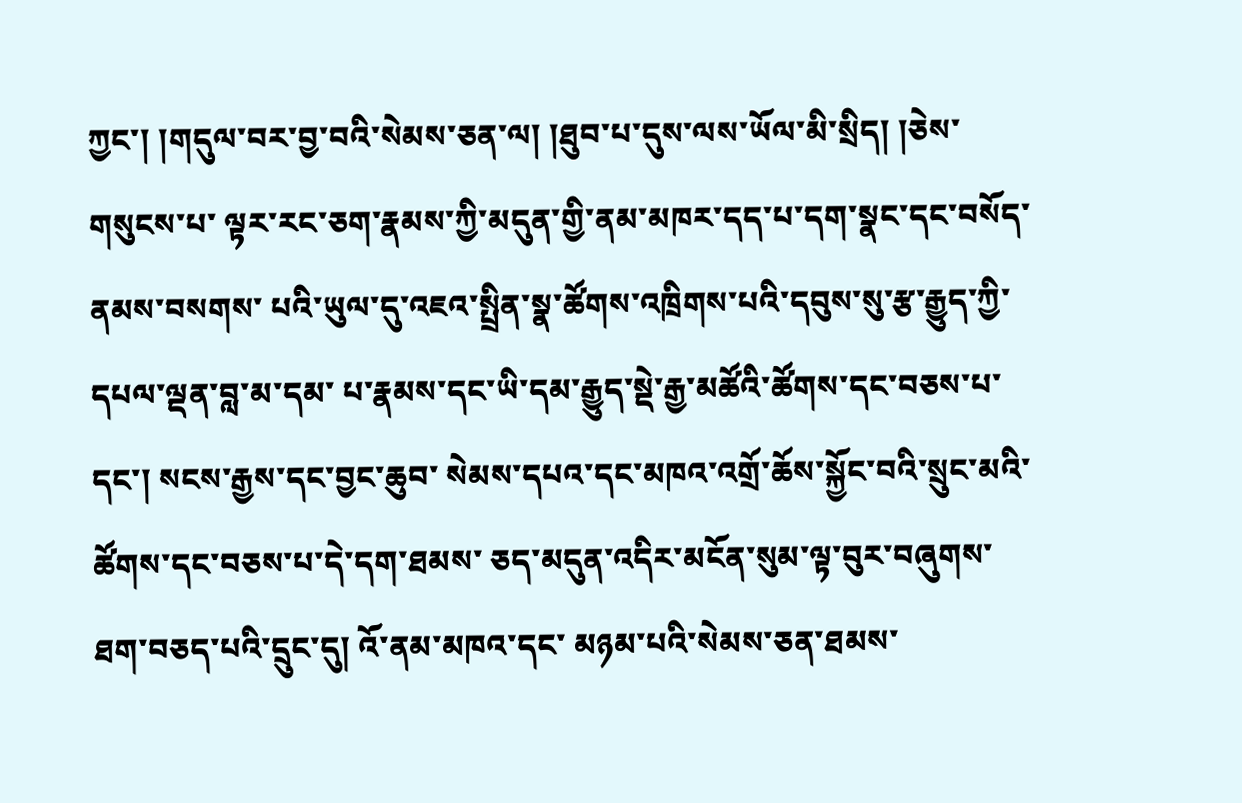ཀྱང་། །གདུལ་བར་བྱ་བའི་སེམས་ཅན་ལ། །ཐུབ་པ་དུས་ལས་ཡོལ་མི་སྲིད། །ཅེས་གསུངས་པ་ ལྟར་རང་ཅག་རྣམས་ཀྱི་མདུན་གྱི་ནམ་མཁར་དད་པ་དག་སྣང་དང་བསོད་ནམས་བསགས་ པའི་ཡུལ་དུ་འཇའ་སྤྲིན་སྣ་ཚོགས་འཁྲིགས་པའི་དབུས་སུ་རྩ་རྒྱུད་ཀྱི་དཔལ་ལྡན་བླ་མ་དམ་ པ་རྣམས་དང་ཡི་དམ་རྒྱུད་སྡེ་རྒྱ་མཚོའི་ཚོགས་དང་བཅས་པ་དང་། སངས་རྒྱས་དང་བྱང་ཆུབ་ སེམས་དཔའ་དང་མཁའ་འགྲོ་ཆོས་སྐྱོང་བའི་སྲུང་མའི་ཚོགས་དང་བཅས་པ་དེ་དག་ཐམས་ ཅད་མདུན་འདིར་མངོན་སུམ་ལྟ་བུར་བཞུགས་ཐག་བཅད་པའི་དྲུང་དུ། འོ་ནམ་མཁའ་དང་ མཉམ་པའི་སེམས་ཅན་ཐམས་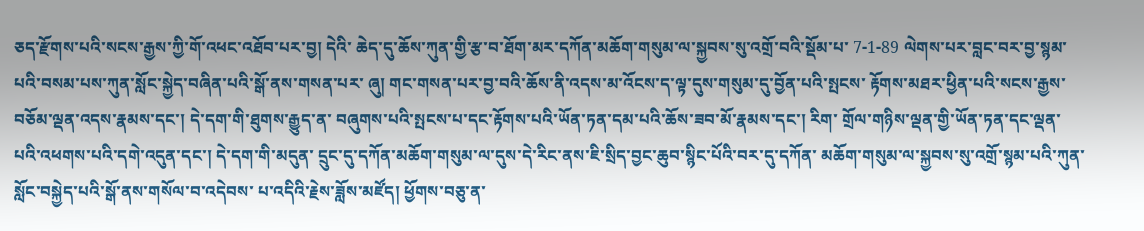ཅད་རྫོགས་པའི་སངས་རྒྱས་ཀྱི་གོ་འཕང་འཐོབ་པར་བྱ། དེའི་ ཆེད་དུ་ཆོས་ཀུན་གྱི་རྩ་བ་ཐོག་མར་དཀོན་མཆོག་གསུམ་ལ་སྐྱབས་སུ་འགྲོ་བའི་སྡོམ་པ་ 7-1-89 ལེགས་པར་བླང་བར་བྱ་སྙམ་པའི་བསམ་པས་ཀུན་སློང་སྐྱེད་བཞིན་པའི་སྒོ་ནས་གསན་པར་ ཞུ། གང་གསན་པར་བྱ་བའི་ཆོས་ནི་འདས་མ་འོངས་ད་ལྟ་དུས་གསུམ་དུ་བྱོན་པའི་སྤངས་ རྟོགས་མཐར་ཕྱིན་པའི་སངས་རྒྱས་བཅོམ་ལྡན་འདས་རྣམས་དང་། དེ་དག་གི་ཐུགས་རྒྱུད་ན་ བཞུགས་པའི་སྤངས་པ་དང་རྟོགས་པའི་ཡོན་ཏན་དམ་པའི་ཆོས་ཟབ་མོ་རྣམས་དང་། རིག་ གྲོལ་གཉིས་ལྡན་གྱི་ཡོན་ཏན་དང་ལྡན་པའི་འཕགས་པའི་དགེ་འདུན་དང་། དེ་དག་གི་མདུན་ དྲུང་དུ་དཀོན་མཆོག་གསུམ་ལ་དུས་དེ་རིང་ནས་ཇི་སྲིད་བྱང་ཆུབ་སྙིང་པོའི་བར་དུ་དཀོན་ མཆོག་གསུམ་ལ་སྐྱབས་སུ་འགྲོ་སྙམ་པའི་ཀུན་སློང་བསྐྱེད་པའི་སྒོ་ནས་གསོལ་བ་འདེབས་ པ་འདིའི་རྗེས་ཟློས་མཛོད། ཕྱོགས་བཅུ་ན་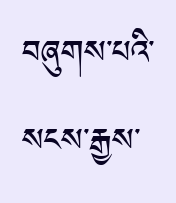བཞུགས་པའི་སངས་རྒྱས་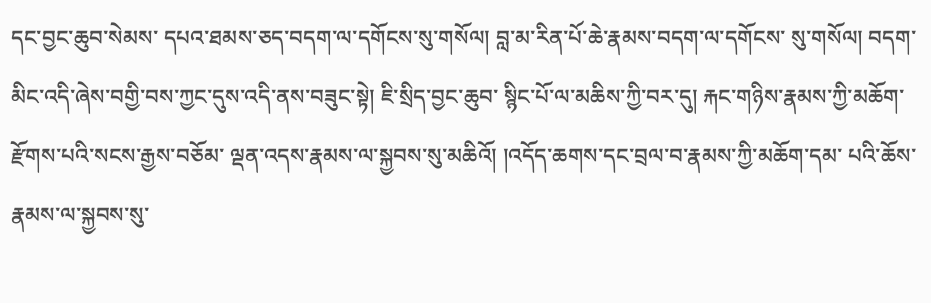དང་བྱང་ཆུབ་སེམས་ དཔའ་ཐམས་ཅད་བདག་ལ་དགོངས་སུ་གསོལ། བླ་མ་རིན་པོ་ཆེ་རྣམས་བདག་ལ་དགོངས་ སུ་གསོལ། བདག་མིང་འདི་ཞེས་བགྱི་བས་ཀྱང་དུས་འདི་ནས་བཟུང་སྟེ། ཇི་སྲིད་བྱང་ཆུབ་ སྙིང་པོ་ལ་མཆིས་ཀྱི་བར་དུ། རྐང་གཉིས་རྣམས་ཀྱི་མཆོག་རྫོགས་པའི་སངས་རྒྱས་བཅོམ་ ལྡན་འདས་རྣམས་ལ་སྐྱབས་སུ་མཆིའོ། །འདོད་ཆགས་དང་བྲལ་བ་རྣམས་ཀྱི་མཆོག་དམ་ པའི་ཆོས་རྣམས་ལ་སྐྱབས་སུ་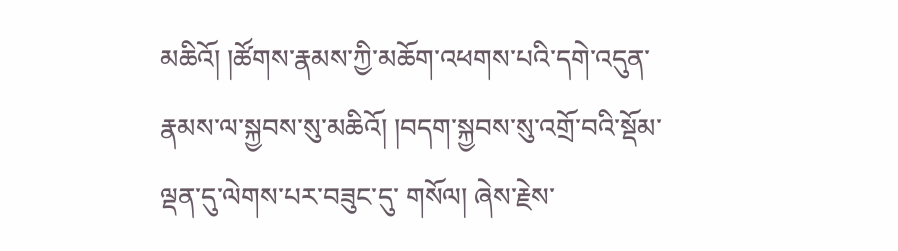མཆིའོ། །ཚོགས་རྣམས་ཀྱི་མཆོག་འཕགས་པའི་དགེ་འདུན་ རྣམས་ལ་སྐྱབས་སུ་མཆིའོ། །བདག་སྐྱབས་སུ་འགྲོ་བའི་སྡོམ་ལྡན་དུ་ལེགས་པར་བཟུང་དུ་ གསོལ། ཞེས་རྗེས་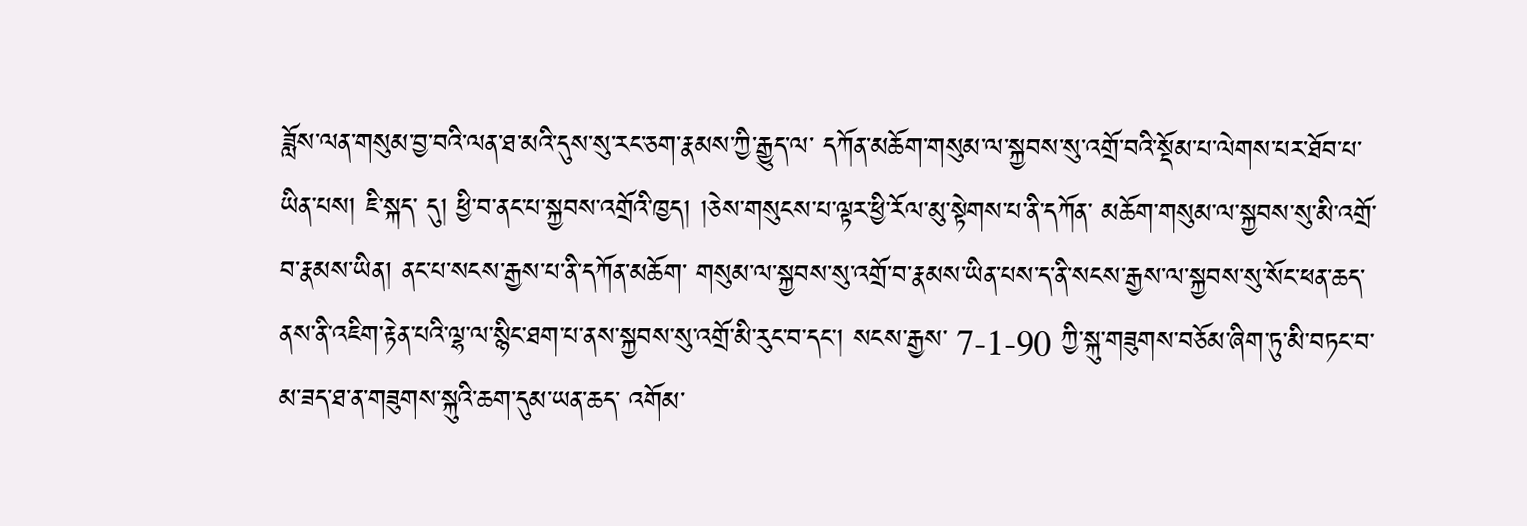ཟློས་ལན་གསུམ་བྱ་བའི་ལན་ཐ་མའི་དུས་སུ་རང་ཅག་རྣམས་ཀྱི་རྒྱུད་ལ་ དཀོན་མཆོག་གསུམ་ལ་སྐྱབས་སུ་འགྲོ་བའི་སྡོམ་པ་ལེགས་པར་ཐོབ་པ་ཡིན་པས། ཇི་སྐད་ དུ། ཕྱི་བ་ནང་པ་སྐྱབས་འགྲོའི་ཁྱད། །ཅེས་གསུངས་པ་ལྟར་ཕྱི་རོལ་མུ་སྟེགས་པ་ནི་དཀོན་ མཆོག་གསུམ་ལ་སྐྱབས་སུ་མི་འགྲོ་བ་རྣམས་ཡིན། ནང་པ་སངས་རྒྱས་པ་ནི་དཀོན་མཆོག་ གསུམ་ལ་སྐྱབས་སུ་འགྲོ་བ་རྣམས་ཡིན་པས་ད་ནི་སངས་རྒྱས་ལ་སྐྱབས་སུ་སོང་ཕན་ཆད་ ནས་ནི་འཇིག་རྟེན་པའི་ལྷ་ལ་སྙིང་ཐག་པ་ནས་སྐྱབས་སུ་འགྲོ་མི་རུང་བ་དང་། སངས་རྒྱས་ 7-1-90 ཀྱི་སྐུ་གཟུགས་བཅོམ་ཞིག་ཏུ་མི་བཏང་བ་མ་ཟད་ཐ་ན་གཟུགས་སྐུའི་ཆག་དུམ་ཡན་ཆད་ འགོམ་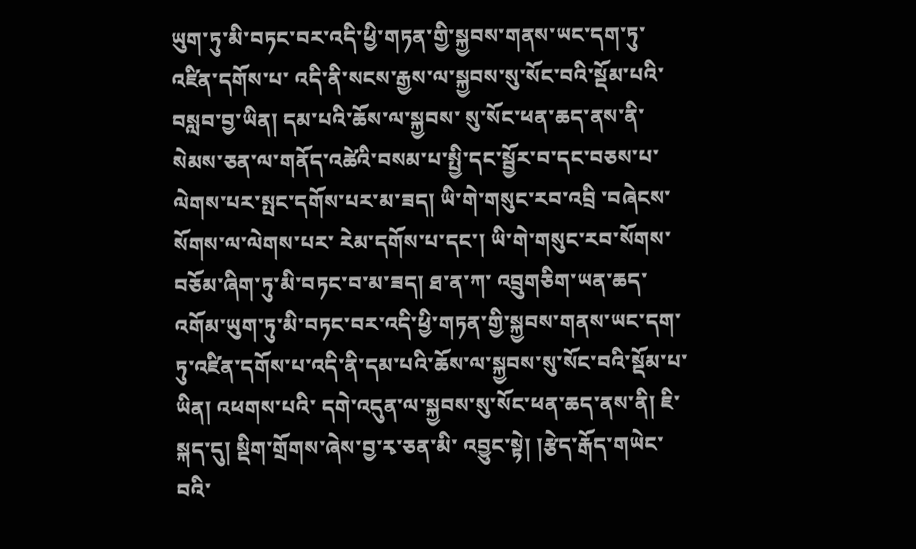ཡུག་ཏུ་མི་བཏང་བར་འདི་ཕྱི་གཏན་གྱི་སྐྱབས་གནས་ཡང་དག་ཏུ་འཛིན་དགོས་པ་ འདི་ནི་སངས་རྒྱས་ལ་སྐྱབས་སུ་སོང་བའི་སྡོམ་པའི་བསླབ་བྱ་ཡིན། དམ་པའི་ཆོས་ལ་སྐྱབས་ སུ་སོང་ཕན་ཆད་ནས་ནི་སེམས་ཅན་ལ་གནོད་འཚེའི་བསམ་པ་སྤྱི་དང་སྦྱོར་བ་དང་བཅས་པ་ ལེགས་པར་སྤང་དགོས་པར་མ་ཟད། ཡི་གེ་གསུང་རབ་འབྲི ་བཞེངས་སོགས་ལ་ལེགས་པར་ རེམ་དགོས་པ་དང་། ཡི་གེ་གསུང་རབ་སོགས་བཅོམ་ཞིག་ཏུ་མི་བཏང་བ་མ་ཟད། ཐ་ན་ཀ་ འབྲུགཅིག་ཡན་ཆད་འགོམ་ཡུག་ཏུ་མི་བཏང་བར་འདི་ཕྱི་གཏན་གྱི་སྐྱབས་གནས་ཡང་དག་ ཏུ་འཛིན་དགོས་པ་འདི་ནི་དམ་པའི་ཆོས་ལ་སྐྱབས་སུ་སོང་བའི་སྡོམ་པ་ཡིན། འཕགས་པའི་ དགེ་འདུན་ལ་སྐྱབས་སུ་སོང་ཕན་ཆད་ནས་ནི། ཇི་སྐད་དུ། སྡིག་གྲོགས་ཞེས་བྱ་རྭ་ཅན་མི་ འབྱུང་སྟེ། །རྩེད་རྒོད་གཡེང་བའི་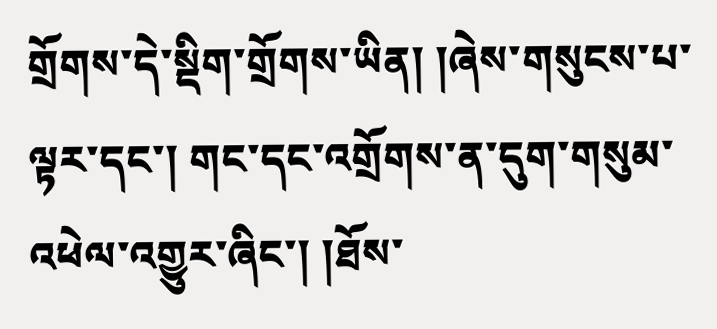གྲོགས་དེ་སྡིག་གྲོགས་ཡིན། །ཞེས་གསུངས་པ་ལྟར་དང་། གང་དང་འགྲོགས་ན་དུག་གསུམ་འཕེལ་འགྱུར་ཞིང་། །ཐོས་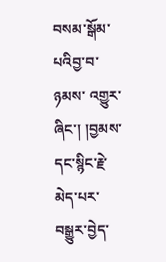བསམ་སྒོམ་པའིབྱ་བ་ཉམས་ འགྱུར་ཞིང་། །བྱམས་དང་སྙིང་རྗེ་མེད་པར་བསྒྱུར་བྱེད་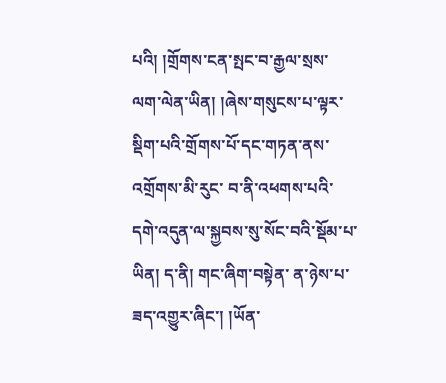པའི། །གྲོགས་ངན་སྤང་བ་རྒྱལ་སྲས་ ལག་ལེན་ཡིན། །ཞེས་གསུངས་པ་ལྟར་སྡིག་པའི་གྲོགས་པོ་དང་གཏན་ནས་འགྲོགས་མི་རུང་ བ་ནི་འཕགས་པའི་དགེ་འདུན་ལ་སྐྱབས་སུ་སོང་བའི་སྡོམ་པ་ཡིན། ད་ནི། གང་ཞིག་བསྟེན་ ན་ཉེས་པ་ཟད་འགྱུར་ཞིང་། །ཡོན་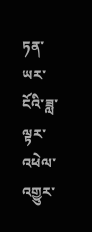ཏན་ཡར་ངོའི་ཟླ་ལྟར་འཕེལ་འགྱུར་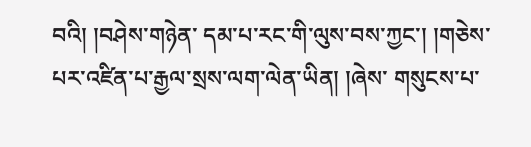བའི། །བཤེས་གཉེན་ དམ་པ་རང་གི་ལུས་བས་ཀྱང་། །གཅེས་པར་འཛིན་པ་རྒྱལ་སྲས་ལག་ལེན་ཡིན། །ཞེས་ གསུངས་པ་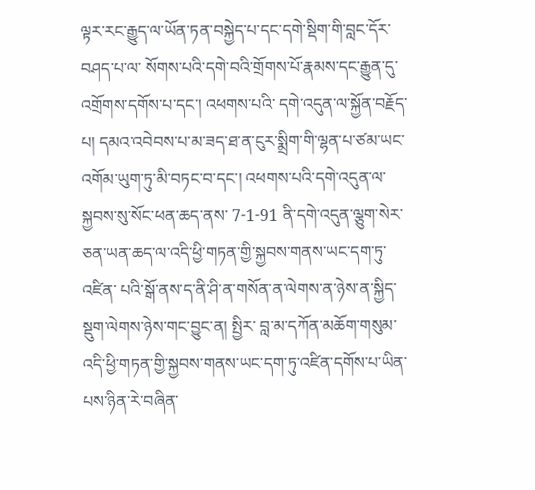ལྟར་རང་རྒྱུད་ལ་ཡོན་ཏན་བསྐྱེད་པ་དང་དགེ་སྡིག་གི་བླང་དོར་བཤད་པ་ལ་ སོགས་པའི་དགེ་བའི་གྲོགས་པོ་རྣམས་དང་རྒྱུན་དུ་འགྲོགས་དགོས་པ་དང་། འཕགས་པའི་ དགེ་འདུན་ལ་སྐྱོན་བརྗོད་པ། དམའ་འབེབས་པ་མ་ཟད་ཐ་ན་ངུར་སྨྲིག་གི་ལྷན་པ་ཙམ་ཡང་ འགོམ་ཡུག་ཏུ་མི་བཏང་བ་དང་། འཕགས་པའི་དགེ་འདུན་ལ་སྐྱབས་སུ་སོང་ཕན་ཆད་ནས་ 7-1-91 ནི་དགེ་འདུན་ལྕུག་སེར་ཅན་ཡན་ཆད་ལ་འདི་ཕྱི་གཏན་གྱི་སྐྱབས་གནས་ཡང་དག་ཏུ་འཛིན་ པའི་སྒོ་ནས་ད་ནི་ཤི་ན་གསོན་ན་ལེགས་ན་ཉེས་ན་སྐྱིད་སྡུག་ལེགས་ཉེས་གང་བྱུང་ན། སྤྱིར་ བླ་མ་དཀོན་མཆོག་གསུམ་འདི་ཕྱི་གཏན་གྱི་སྐྱབས་གནས་ཡང་དག་ཏུ་འཛིན་དགོས་པ་ཡིན་ པས་ཉིན་རེ་བཞིན་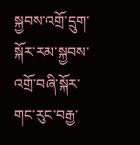སྐྱབས་འགྲོ་དྲུག་སྐོར་རམ་སྐྱབས་འགྲོ་བཞི་སྐོར་གང་རུང་བརྒྱ་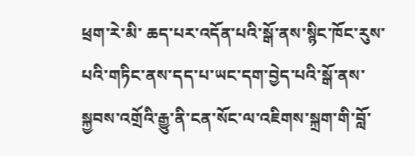ཕྲག་རེ་མི་ ཆད་པར་འདོན་པའི་སྒོ་ནས་སྙིང་ཁོང་རུས་པའི་གཏིང་ནས་དད་པ་ཡང་དག་བྱེད་པའི་སྒོ་ནས་ སྐྱབས་འགྲོའི་རྒྱུ་ནི་ངན་སོང་ལ་འཇིགས་སྐྲག་གི་བློ་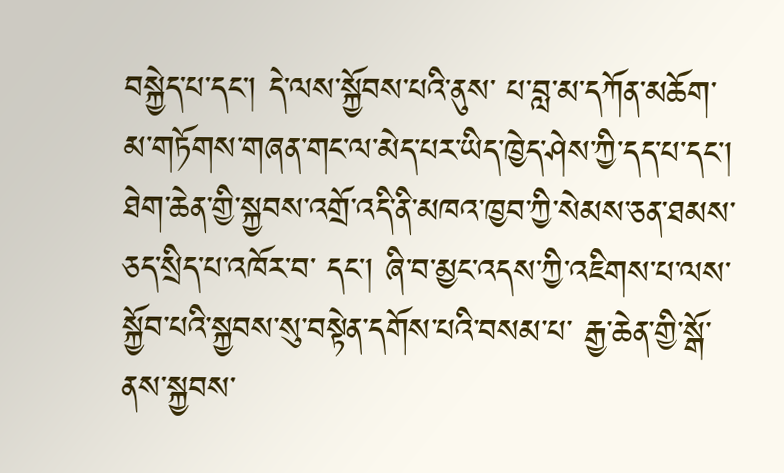བསྐྱེད་པ་དང་། དེ་ལས་སྐྱོབས་པའི་ནུས་ པ་བླ་མ་དཀོན་མཆོག་མ་གཏོགས་གཞན་གང་ལ་མེད་པར་ཡིད་ཁྱེད་ཤེས་ཀྱི་དད་པ་དང་། ཐེག་ཆེན་གྱི་སྐྱབས་འགྲོ་འདི་ནི་མཁའ་ཁྱབ་ཀྱི་སེམས་ཅན་ཐམས་ཅད་སྲིད་པ་འཁོར་བ་ དང་། ཞི་བ་མྱང་འདས་ཀྱི་འཇིགས་པ་ལས་སྐྱོབ་པའི་སྐྱབས་སུ་བསྟེན་དགོས་པའི་བསམ་པ་ རྒྱ་ཆེན་གྱི་སྒོ་ནས་སྐྱབས་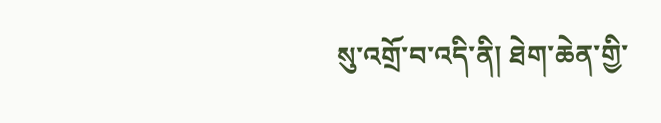སུ་འགྲོ་བ་འདི་ནི། ཐེག་ཆེན་གྱི་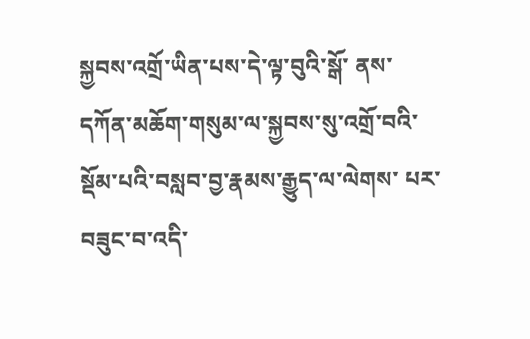སྐྱབས་འགྲོ་ཡིན་པས་དེ་ལྟ་བུའི་སྒོ་ ནས་དཀོན་མཆོག་གསུམ་ལ་སྐྱབས་སུ་འགྲོ་བའི་སྡོམ་པའི་བསླབ་བྱ་རྣམས་རྒྱུད་ལ་ལེགས་ པར་བཟུང་བ་འདི་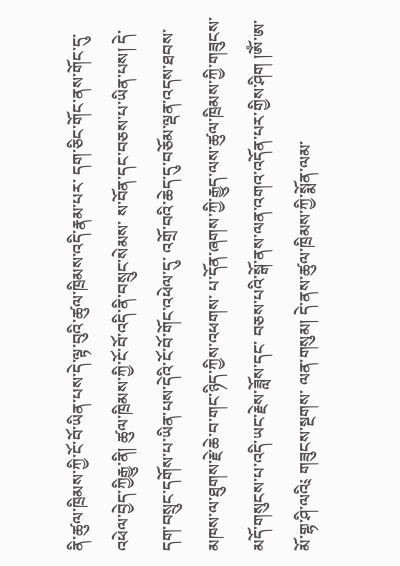ནི་ཚུལ་ཁྲིམས་ཀྱི་ངོ་བོ་ཡིན་པས་དེ་ལྟ་བུའི་ཚུལ་ཁྲིམས་འདི་རྣམ་པར་ དག་ཅིང་གོང་ནས་གོང་དུ་འཕེལ་བྱེད་ཀྱིརྒྱུ་ནི། ཚུལ་ཁྲིམས་ཀྱི་ངོ་བོ་འདི་ནི་བསྲུང་སེམས་ ས་བོན་དང་བཅས་པ་ཡིན་པས། དེ་དག་བསྲུང་དགོས་པ་ཡིན་པས་དེའི་ངོ་བོ་གོང་འཕེལ་དུ་ འགྲོ་བའི་ཆེད་དུ་བཅོམ་ལྡན་འདས་ཐབས་མཁས་ལ་ཐུགས་རྗེ་ཆེ་བ་གང་ཉིད་ཀྱིས་འཕགས་ པ་དོན་ཞགས་ཀྱི་རྒྱུད་ལས་ཚུལ་ཁྲིམས་ཀྱི་གཟུངས་མདོ་གསུངས་པ་འདི་ཡང་རྗེས་ཟློས་དང་ བཅས་པའི་སྒོ་ནས་ལན་འགའ་འདོན་པར་གྱིས་ཤིག །ༀ་ཨ་མོ་གྷ་ཤི་ལའི༴ གཟུངས་སྔགས་ ལན་གསུམ། དེ་ནས་ཚུལ་ཁྲིམས་ཀྱི་སྨོན་ལམ་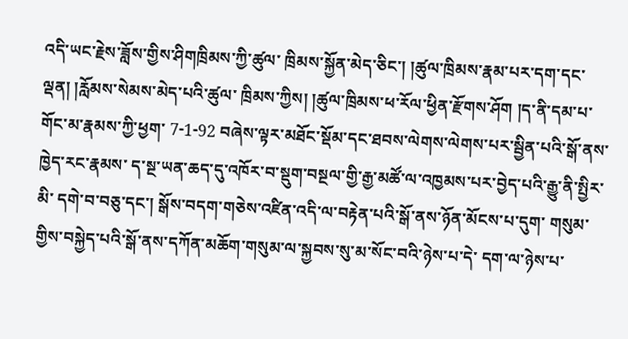འདི་ཡང་རྗེས་ཟློས་གྱིས་ཤིགཁྲིམས་ཀྱི་ཚུལ་ ཁྲིམས་སྐྱོན་མེད་ཅིང་། །ཚུལ་ཁྲིམས་རྣམ་པར་དག་དང་ལྡན། །རློམས་སེམས་མེད་པའི་ཚུལ་ ཁྲིམས་ཀྱིས། །ཚུལ་ཁྲིམས་ཕ་རོལ་ཕྱིན་རྫོགས་ཤོག །ད་ནི་དམ་པ་གོང་མ་རྣམས་ཀྱི་ཕྱག་ 7-1-92 བཞེས་ལྟར་མཐོང་སྡོམ་དང་ཐབས་ལེགས་ལེགས་པར་སྦྱིན་པའི་སྒོ་ནས་ཁྱེད་རང་རྣམས་ ད་སྔ་ཡན་ཆད་དུ་འཁོར་བ་སྡུག་བསྔལ་གྱི་རྒྱ་མཚོ་ལ་འཁྱམས་པར་བྱེད་པའི་རྒྱུ་ནི་སྤྱིར་མི་ དགེ་བ་བཅུ་དང་། སྒོས་བདག་གཅེས་འཛིན་འདི་ལ་བརྟེན་པའི་སྒོ་ནས་ཉོན་མོངས་པ་དུག་ གསུམ་གྱིས་བསྐྱེད་པའི་སྒོ་ནས་དཀོན་མཆོག་གསུམ་ལ་སྐྱབས་སུ་མ་སོང་བའི་ཉེས་པ་དེ་ དག་ལ་ཉེས་པ་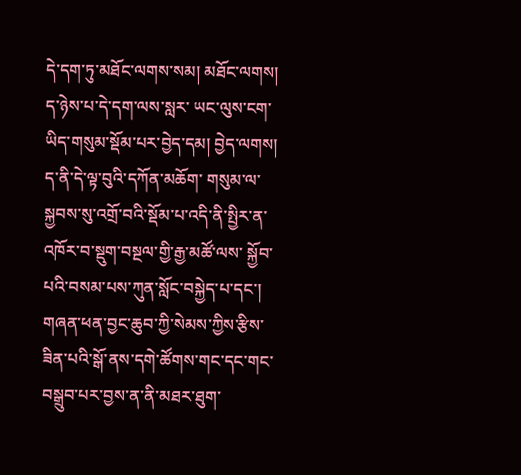དེ་དག་ཏུ་མཐོང་ལགས་སམ། མཐོང་ལགས། ད་ཉེས་པ་དེ་དག་ལས་སླར་ ཡང་ལུས་ངག་ཡིད་གསུམ་སྡོམ་པར་བྱེད་དམ། བྱེད་ལགས། ད་ནི་དེ་ལྟ་བུའི་དཀོན་མཆོག་ གསུམ་ལ་སྐྱབས་སུ་འགྲོ་བའི་སྡོམ་པ་འདི་ནི་སྤྱིར་ན་འཁོར་བ་སྡུག་བསྔལ་གྱི་རྒྱ་མཚོ་ལས་ སྐྱོབ་པའི་བསམ་པས་ཀུན་སློང་བསྐྱེད་པ་དང་། གཞན་ཕན་བྱང་ཆུབ་ཀྱི་སེམས་ཀྱིས་རྩིས་ ཟིན་པའི་སྒོ་ནས་དགེ་ཚོགས་གང་དང་གང་བསྒྲུབ་པར་བྱས་ན་ནི་མཐར་ཐུག་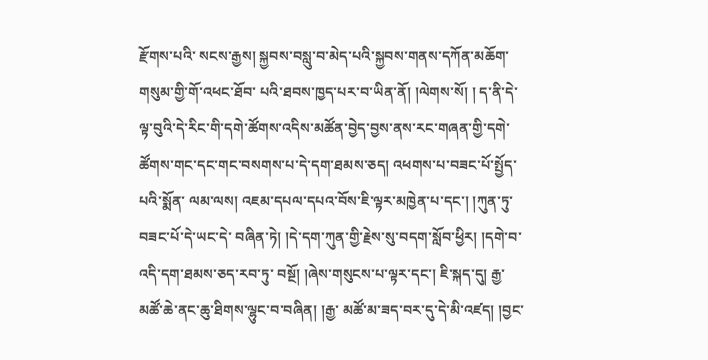རྫོགས་པའི་ སངས་རྒྱས། སྐྱབས་བསླུ་བ་མེད་པའི་སྐྱབས་གནས་དཀོན་མཆོག་གསུམ་གྱི་གོ་འཕང་ཐོབ་ པའི་ཐབས་ཁྱད་པར་བ་ཡིན་ནོ། །ལེགས་སོ། ། ད་ནི་དེ་ལྟ་བུའི་དེ་རིང་གི་དགེ་ཚོགས་འདིས་མཚོན་བྱེད་བྱས་ནས་རང་གཞན་གྱི་དགེ་ ཚོགས་གང་དང་གང་བསགས་པ་དེ་དག་ཐམས་ཅད། འཕགས་པ་བཟང་པོ་སྤྱོད་པའི་སྨོན་ ལམ་ལས། འཇམ་དཔལ་དཔའ་བོས་ཇི་ལྟར་མཁྱེན་པ་དང་། །ཀུན་ཏུ་བཟང་པོ་དེ་ཡང་དེ་ བཞིན་ཏེ། །དེ་དག་ཀུན་གྱི་རྗེས་སུ་བདག་སློབ་ཕྱིར། །དགེ་བ་འདི་དག་ཐམས་ཅད་རབ་ཏུ་ བསྔོ། །ཞེས་གསུངས་པ་ལྟར་དང་། ཇི་སྐད་དུ། རྒྱ་མཚོ་ཆེ་ནང་ཆུ་ཐིགས་ལྷུང་བ་བཞིན། །རྒྱ་ མཚོ་མ་ཟད་བར་དུ་དེ་མི་འཛད། །བྱང་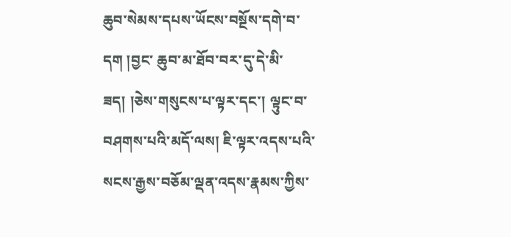ཆུབ་སེམས་དཔས་ཡོངས་བསྔོས་དགེ་བ་དག །བྱང་ ཆུབ་མ་ཐོབ་བར་དུ་དེ་མི་ཟད། །ཅེས་གསུངས་པ་ལྟར་དང་། ལྟུང་བ་བཤགས་པའི་མདོ་ལས། ཇི་ལྟར་འདས་པའི་སངས་རྒྱས་བཅོམ་ལྡན་འདས་རྣམས་ཀྱིས་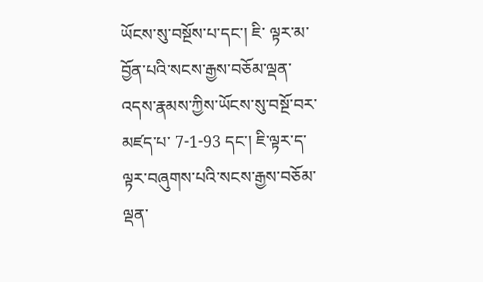ཡོངས་སུ་བསྔོས་པ་དང་། ཇི་ ལྟར་མ་བྱོན་པའི་སངས་རྒྱས་བཅོམ་ལྡན་འདས་རྣམས་ཀྱིས་ཡོངས་སུ་བསྔོ་བར་མཛད་པ་ 7-1-93 དང་། ཇི་ལྟར་ད་ལྟར་བཞུགས་པའི་སངས་རྒྱས་བཅོམ་ལྡན་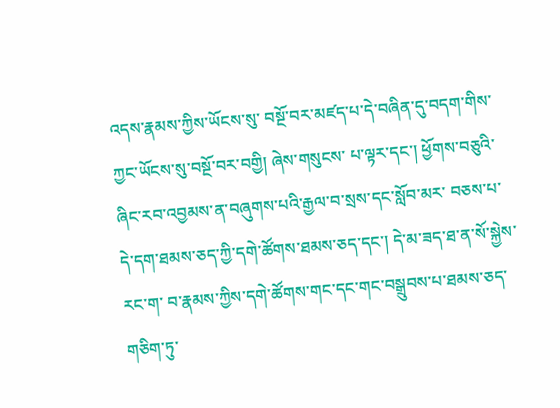འདས་རྣམས་ཀྱིས་ཡོངས་སུ་ བསྔོ་བར་མཛད་པ་དེ་བཞིན་དུ་བདག་གིས་ཀྱང་ཡོངས་སུ་བསྔོ་བར་བགྱི། ཞེས་གསུངས་ པ་ལྟར་དང་། ཕྱོགས་བཅུའི་ཞིང་རབ་འབྱམས་ན་བཞུགས་པའི་རྒྱལ་བ་སྲས་དང་སློབ་མར་ བཅས་པ་དེ་དག་ཐམས་ཅད་ཀྱི་དགེ་ཚོགས་ཐམས་ཅད་དང་། དེ་མ་ཟད་ཐ་ན་སོ་སྐྱེས་རང་ག་ བ་རྣམས་ཀྱིས་དགེ་ཚོགས་གང་དང་གང་བསྒྲུབས་པ་ཐམས་ཅད་གཅིག་ཏུ་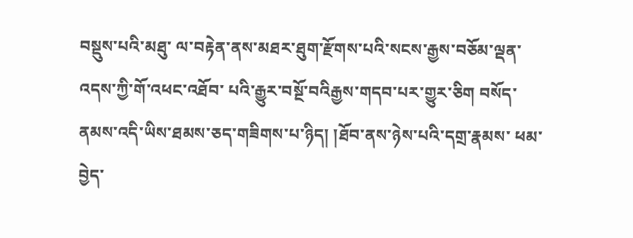བསྡུས་པའི་མཐུ་ ལ་བརྟེན་ནས་མཐར་ཐུག་རྫོགས་པའི་སངས་རྒྱས་བཅོམ་ལྡན་འདས་ཀྱི་གོ་འཕང་འཐོབ་ པའི་རྒྱུར་བསྔོ་བའིརྒྱས་གདབ་པར་གྱུར་ཅིག བསོད་ནམས་འདི་ཡིས་ཐམས་ཅད་གཟིགས་པ་ཉིད། །ཐོབ་ནས་ཉེས་པའི་དགྲ་རྣམས་ ཕམ་བྱེད་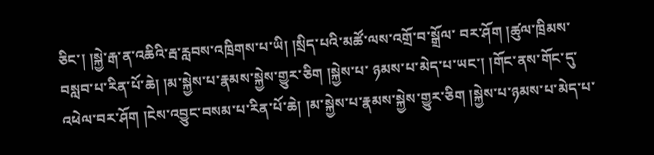ཅིང་། །སྐྱེ་རྒ་ན་འཆིའི་རྦ་རླབས་འཁྲིགས་པ་ཡི། །སྲིད་པའི་མཚོ་ལས་འགྲོ་བ་སྒྲོལ་ བར་ཤོག །ཚུལ་ཁྲིམས་བསླབ་པ་རིན་པོ་ཆེ། །མ་སྐྱེས་པ་རྣམས་སྐྱེས་གྱུར་ཅིག །སྐྱེས་པ་ ཉམས་པ་མེད་པ་ཡང་། །གོང་ནས་གོང་དུ་འཕེལ་བར་ཤོག །ངེས་འབྱུང་བསམ་པ་རིན་པོ་ཆེ། །མ་སྐྱེས་པ་རྣམས་སྐྱེས་གྱུར་ཅིག །སྐྱེས་པ་ཉམས་པ་མེད་པ་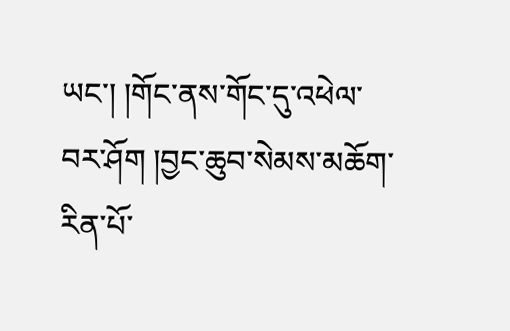ཡང་། །གོང་ནས་གོང་དུ་འཕེལ་ བར་ཤོག །བྱང་ཆུབ་སེམས་མཆོག་རིན་པོ་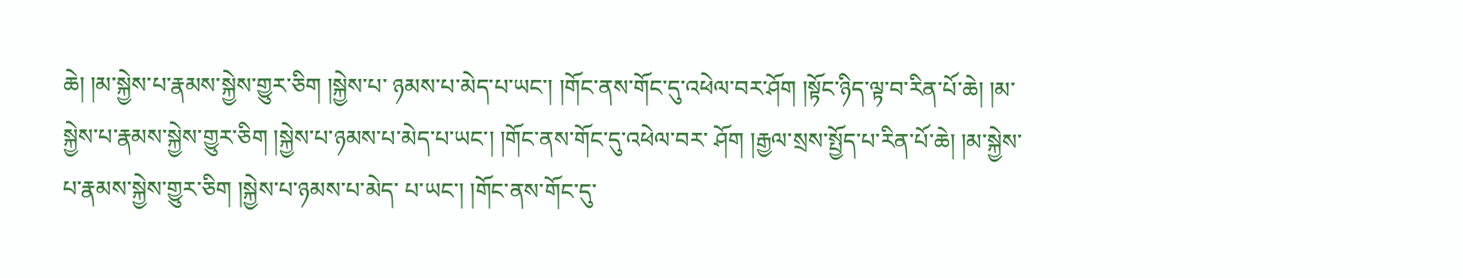ཆེ། །མ་སྐྱེས་པ་རྣམས་སྐྱེས་གྱུར་ཅིག །སྐྱེས་པ་ ཉམས་པ་མེད་པ་ཡང་། །གོང་ནས་གོང་དུ་འཕེལ་བར་ཤོག །སྟོང་ཉིད་ལྟ་བ་རིན་པོ་ཆེ། །མ་ སྐྱེས་པ་རྣམས་སྐྱེས་གྱུར་ཅིག །སྐྱེས་པ་ཉམས་པ་མེད་པ་ཡང་། །གོང་ནས་གོང་དུ་འཕེལ་བར་ ཤོག །རྒྱལ་སྲས་སྤྱོད་པ་རིན་པོ་ཆེ། །མ་སྐྱེས་པ་རྣམས་སྐྱེས་གྱུར་ཅིག །སྐྱེས་པ་ཉམས་པ་མེད་ པ་ཡང་། །གོང་ནས་གོང་དུ་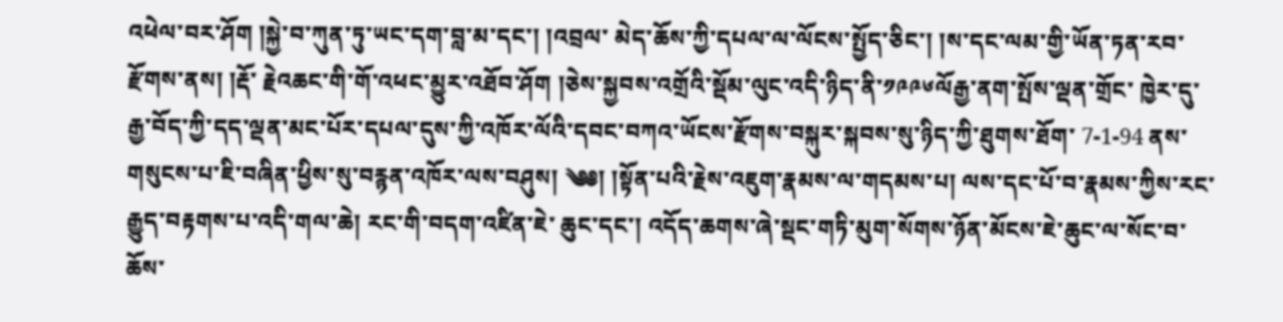འཕེལ་བར་ཤོག །སྐྱེ་བ་ཀུན་ཏུ་ཡང་དག་བླ་མ་དང་། །འབྲལ་ མེད་ཆོས་ཀྱི་དཔལ་ལ་ལོངས་སྤྱོད་ཅིང་། །ས་དང་ལམ་གྱི་ཡོན་ཏན་རབ་རྫོགས་ནས། །རྡོ་ རྗེའཆང་གི་གོ་འཕང་མྱུར་འཐོབ་ཤོག །ཅེས་སྐྱབས་འགྲོའི་སྡོམ་ལུང་འདི་ཉིད་ནི་༡༩༩༦ལོརྒྱ་ནག་སྤོས་ལྡན་གྲོང་ ཁྱེར་དུ་རྒྱ་བོད་ཀྱི་དད་ལྡན་མང་པོར་དཔལ་དུས་ཀྱི་འཁོར་ལོའི་དབང་བཀའ་ཡོངས་རྫོགས་བསྐུར་སྐབས་སུ་ཉིད་ཀྱི་ཐུགས་ཐོག་ 7-1-94 ནས་གསུངས་པ་ཇི་བཞིན་ཕྱིས་སུ་བརྙན་འཁོར་ལས་བཤུས། ༄༅། །སྟོན་པའི་རྗེས་འཇུག་རྣམས་ལ་གདམས་པ། ལས་དང་པོ་བ་རྣམས་ཀྱིས་རང་རྒྱུད་བརྟགས་པ་འདི་གལ་ཆེ། རང་གི་བདག་འཛིན་ཇེ་ ཆུང་དང་། འདོད་ཆགས་ཞེ་སྡང་གཏི་མུག་སོགས་ཉོན་མོངས་ཇེ་ཆུང་ལ་སོང་བ་ཆོས་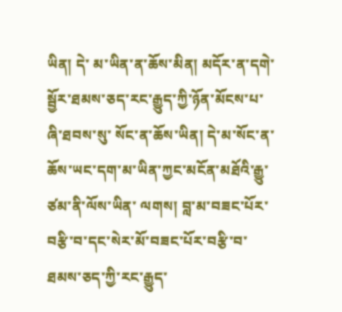ཡིན། དེ་ མ་ཡིན་ན་ཆོས་མིན། མདོར་ན་དགེ་སྦྱོར་ཐམས་ཅད་རང་རྒྱུད་ཀྱི་ཉོན་མོངས་པ་ཞི་ཐབས་སུ་ སོང་ན་ཆོས་ཡིན། དེ་མ་སོང་ན་ཆོས་ཡང་དག་མ་ཡིན་ཀྱང་མངོན་མཐོའི་རྒྱུ་ཙམ་ནི་ལོས་ཡིན་ ལགས། བླ་མ་བཟང་པོར་བརྩི་བ་དང་སེར་མོ་བཟང་པོར་བརྩི་བ་ཐམས་ཅད་ཀྱི་རང་རྒྱུད་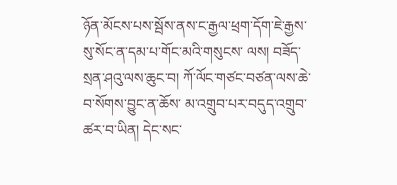ཉོན་མོངས་པས་སྦོས་ནས་ང་རྒྱལ་ཕྲག་དོག་ཇེ་རྒྱས་སུ་སོང་ན་དམ་པ་གོང་མའི་གསུངས་ ལས། བཟོད་སྲན་ཤའུ་ལས་ཆུང་བ། ཀོ་ལོང་གཙང་བཙན་ལས་ཆེ་བ་སོགས་བྱུང་ན་ཆོས་ མ་འགྲུབ་པར་བདུད་འགྲུབ་ཚར་བ་ཡིན། དེང་སང་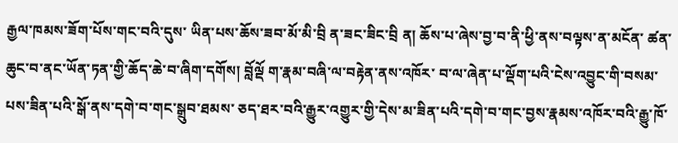རྒྱལ་ཁམས་ཟོག་པོས་གང་བའི་དུས་ ཡིན་པས་ཆོས་ཟབ་མོ་མི་བྲི ན་ཟང་ཟིང་བྲི ན། ཆོས་པ་ཞེས་བྱ་བ་ནི་ཕྱི་ནས་བལྟས་ན་མངོན་ ཚན་ཆུང་བ་ནང་ཡོན་ཏན་གྱི་ཆོད་ཆེ་བ་ཞིག་དགོས། བློལྡོ ག་རྣམ་བཞི་ལ་བརྟེན་ནས་འཁོར་ བ་ལ་ཞེན་པ་ལྡོག་པའི་ངེས་འབྱུང་གི་བསམ་པས་ཟིན་པའི་སྒོ་ནས་དགེ་བ་གང་སྒྲུབ་ཐམས་ ཅད་ཐར་བའི་རྒྱུར་འགྱུར་གྱི་དེས་མ་ཟིན་པའི་དགེ་བ་གང་བྱས་རྣམས་འཁོར་བའི་རྒྱུ་ཁོ་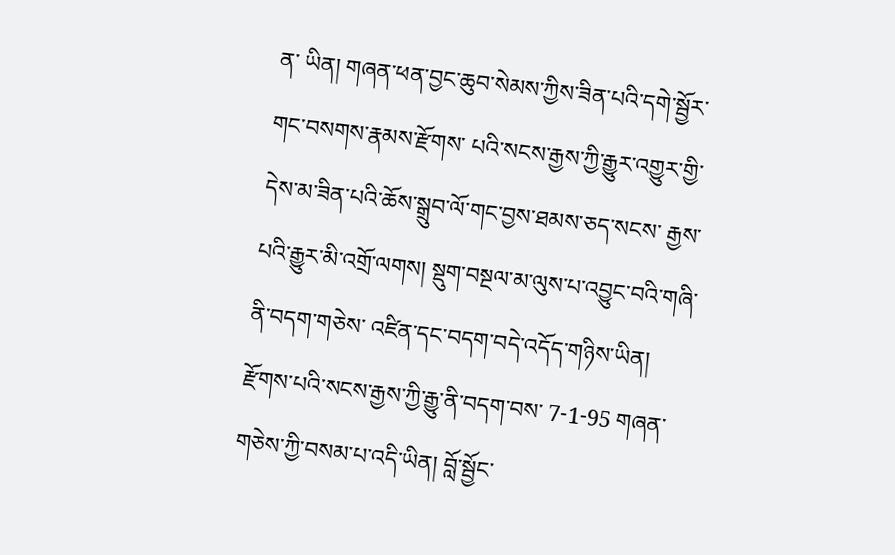ན་ ཡིན། གཞན་ཕན་བྱང་ཆུབ་སེམས་ཀྱིས་ཟིན་པའི་དགེ་སྦྱོར་གང་བསགས་རྣམས་རྫོགས་ པའི་སངས་རྒྱས་ཀྱི་རྒྱུར་འགྱུར་གྱི་དེས་མ་ཟིན་པའི་ཆོས་སྒྲུབ་ལོ་གང་བྱས་ཐམས་ཅད་སངས་ རྒྱས་པའི་རྒྱུར་མི་འགྲོ་ལགས། སྡུག་བསྔལ་མ་ལུས་པ་འབྱུང་བའི་གཞི་ནི་བདག་གཅེས་ འཛིན་དང་བདག་བདེ་འདོད་གཉིས་ཡིན། རྫོགས་པའི་སངས་རྒྱས་ཀྱི་རྒྱུ་ནི་བདག་བས་ 7-1-95 གཞན་གཅེས་ཀྱི་བསམ་པ་འདི་ཡིན། བློ་སྦྱོང་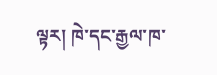ལྟར། ཁེ་དང་རྒྱལ་ཁ་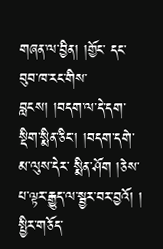གཞན་ལ་བྱིན། །གྱོང་ དང་བུབ་ཁ་རང་གིས་བླངས། །བདག་ལ་དེ་དག་སྡིག་སྨིན་ཅིང་། །བདག་དགེ་མ་ལུས་དེར་ སྨིན་ཤོག །ཅེས་པ་ལྟར་རྒྱུད་ལ་སྦྱར་བར་བྱའོ། ། སྤྱིར་གཅོད་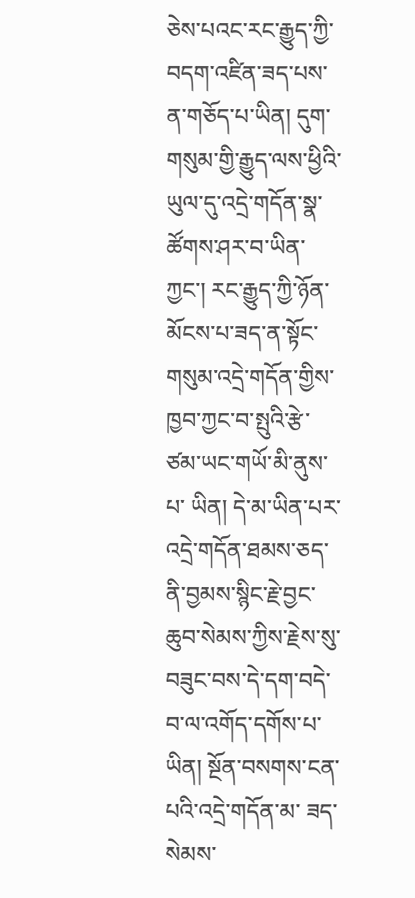ཅེས་པའང་རང་རྒྱུད་ཀྱི་བདག་འཛིན་ཟད་པས་ན་གཅོད་པ་ཡིན། དུག་ གསུམ་གྱི་རྒྱུད་ལས་ཕྱིའི་ཡུལ་དུ་འདྲེ་གདོན་སྣ་ཚོགས་ཤར་བ་ཡིན་ཀྱང་། རང་རྒྱུད་ཀྱི་ཉོན་ མོངས་པ་ཟད་ན་སྟོང་གསུམ་འདྲེ་གདོན་གྱིས་ཁྱབ་ཀྱང་བ་སྤུའི་རྩེ་ཙམ་ཡང་གཡོ་མི་ནུས་པ་ ཡིན། དེ་མ་ཡིན་པར་འདྲེ་གདོན་ཐམས་ཅད་ནི་བྱམས་སྙིང་རྗེ་བྱང་ཆུབ་སེམས་ཀྱིས་རྗེས་སུ་ བཟུང་བས་དེ་དག་བདེ་བ་ལ་འགོད་དགོས་པ་ཡིན། སྔོན་བསགས་ངན་པའི་འདྲེ་གདོན་མ་ ཟད་སེམས་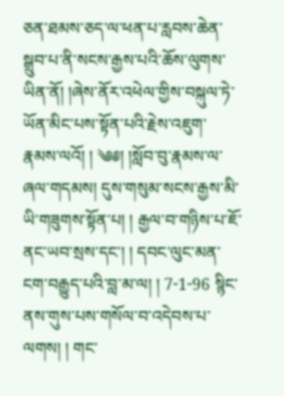ཅན་ཐམས་ཅད་ལ་ཕན་པ་རླབས་ཆེན་སྒྲུབ་པ་ནི་སངས་རྒྱས་པའི་ཆོས་ལུགས་ ཡིན་ནོ། །ཞེས་ནོར་འཕེལ་གྱིས་བསྐུལ་ཏེ་ཡོན་མིང་པས་སྟོན་པའི་རྗེས་འཇུག་རྣམས་ལའོ། ། ༄༅། །སློབ་བུ་རྣམས་ལ་ཞལ་གདམས། དུས་གསུམ་སངས་རྒྱས་མི་ཡི་གཟུགས་སྟོན་པ། ། རྒྱལ་བ་གཉིས་པ་ཇོ་ནང་ཡབ་སྲས་དང་། ། དབང་ལུང་མན་ངག་བརྒྱུད་པའི་བླ་མ་ལ། ། 7-1-96 སྙིང་ནས་གུས་པས་གསོལ་བ་འདེབས་པ་ལགས། ། གང་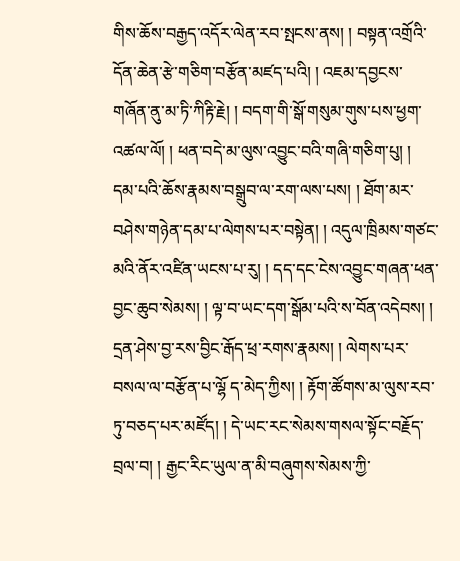གིས་ཆོས་བརྒྱད་འདོར་ལེན་རབ་སྤངས་ནས། ། བསྟན་འགྲོའི་དོན་ཆེན་རྩེ་གཅིག་བརྩོན་མཛད་པའི། ། འཇམ་དབྱངས་གཞོན་ནུ་མ་ཏི་ཀིརྟི་རྗེ། ། བདག་གི་སྒོ་གསུམ་གུས་པས་ཕྱག་འཚལ་ལོ། ། ཕན་བདེ་མ་ལུས་འབྱུང་བའི་གཞི་གཅིག་པུ། ། དམ་པའི་ཆོས་རྣམས་བསྒྲུབ་ལ་རག་ལས་པས། ། ཐོག་མར་བཤེས་གཉེན་དམ་པ་ལེགས་པར་བསྟེན། ། འདུལ་ཁྲིམས་གཙང་མའི་ནོར་འཛིན་ཡངས་པ་རུ། ། དད་དང་ངེས་འབྱུང་གཞན་ཕན་བྱང་ཆུབ་སེམས། ། ལྟ་བ་ཡང་དག་སྒོམ་པའི་ས་བོན་འདེབས། ། དྲན་ཤེས་བྱ་རས་བྱིང་རྒོད་ཕྲ་རགས་རྣམས། ། ལེགས་པར་བསལ་ལ་བརྩོན་པ་ལྷོ ད་མེད་ཀྱིས། ། རྟོག་ཚོགས་མ་ལུས་རབ་ཏུ་བཅད་པར་མཛོད། ། དེ་ཡང་རང་སེམས་གསལ་སྟོང་བརྗོད་བྲལ་བ། ། རྒྱང་རིང་ཡུལ་ན་མི་བཞུགས་སེམས་ཀྱི་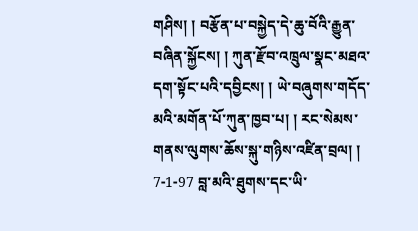གཤིས། ། བརྩོན་པ་བསྐྱེད་དེ་ཆུ་བོའི་རྒྱུན་བཞིན་སྐྱོངས། ། ཀུན་རྫོབ་འཁྲུལ་སྣང་མཐའ་དག་སྟོང་པའི་དབྱིངས། ། ཡེ་བཞུགས་གདོད་མའི་མགོན་པོ་ཀུན་ཁྱབ་པ། ། རང་སེམས་གནས་ལུགས་ཆོས་སྐུ་གཉིས་འཛིན་བྲལ། ། 7-1-97 བླ་མའི་ཐུགས་དང་ཡི་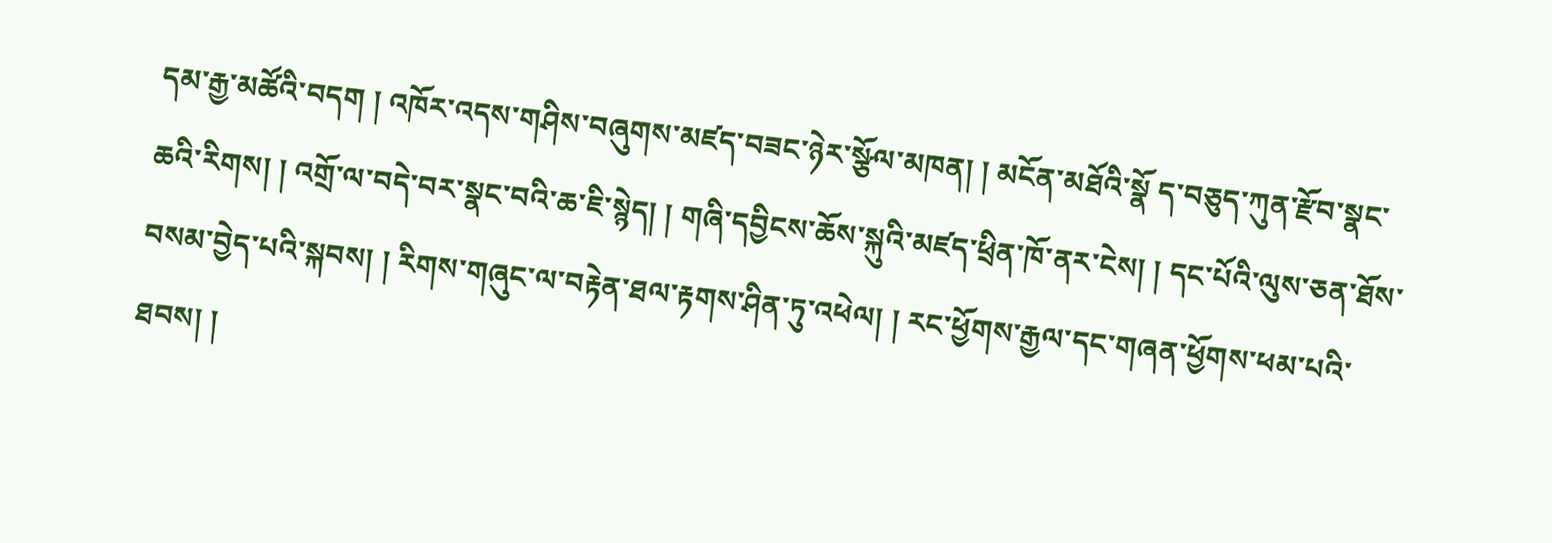དམ་རྒྱ་མཚོའི་བདག ། འཁོར་འདས་གཤིས་བཞུགས་མཛད་བཟང་ཉེར་སྩོལ་མཁན། ། མངོན་མཐོའི་སྣོ ད་བཅུད་ཀུན་རྫོབ་སྣང་ཆའི་རིགས། ། འགྲོ་ལ་བདེ་བར་སྣང་བའི་ཆ་ཇི་སྙེད། ། གཞི་དབྱིངས་ཆོས་སྐུའི་མཛད་ཕྲིན་ཁོ་ནར་ངེས། ། དང་པོའི་ལུས་ཅན་ཐོས་བསམ་བྱེད་པའི་སྐབས། ། རིགས་གཞུང་ལ་བརྟེན་ཐལ་རྟགས་ཤིན་ཏུ་འཕེལ། ། རང་ཕྱོགས་རྒྱལ་དང་གཞན་ཕྱོགས་ཕམ་པའི་ཐབས། །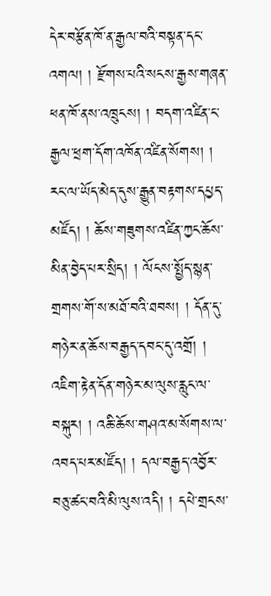དེར་བརྩོན་ཁོ་ན་རྒྱལ་བའི་བསྟན་དང་འགལ། ། རྫོགས་པའི་སངས་རྒྱས་གཞན་ཕན་ཁོ་ནས་འཁྲུངས། ། བདག་འཛིན་ང་རྒྱལ་ཕྲག་དོག་འཁོན་འཛིན་སོགས། ། རང་ལ་ཡོད་མེད་དུས་རྒྱུན་བརྟགས་དཔྱད་མཛོད། ། ཆོས་གཟུགས་འཛིན་ཀྱང་ཆོས་མིན་བྱེད་པར་སྲིད། ། ལོངས་སྤྱོད་སྙན་གྲགས་གོ་ས་མཐོ་བའི་ཐབས། ། དོན་དུ་གཉེར་ན་ཆོས་བརྒྱད་དབང་དུ་འགྲོ། ། འཇིག་རྟེན་དོན་གཉེར་མ་ལུས་རླུང་ལ་བསྐུར། ། འཆི་ཆོས་གཤའ་མ་སོགས་ལ་འབད་པར་མཛོད། ། དལ་བརྒྱད་འབྱོར་བཅུ་ཚང་བའི་མི་ལུས་འདི། ། དཔེ་གྲངས་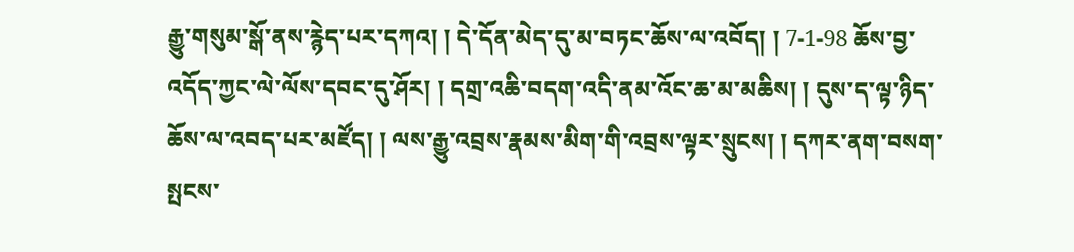རྒྱུ་གསུམ་སྒོ་ནས་རྙེད་པར་དཀའ། ། དེ་དོན་མེད་དུ་མ་བཏང་ཆོས་ལ་འབོད། ། 7-1-98 ཆོས་བྱ་འདོད་ཀྱང་ལེ་ལོས་དབང་དུ་ཤོར། ། དགྲ་འཆི་བདག་འདི་ནམ་འོང་ཆ་མ་མཆིས། ། དུས་ད་ལྟ་ཉིད་ཆོས་ལ་འབད་པར་མཛོད། ། ལས་རྒྱུ་འབྲས་རྣམས་མིག་གི་འབྲས་ལྟར་སྲུངས། ། དཀར་ནག་བསག་སྤངས་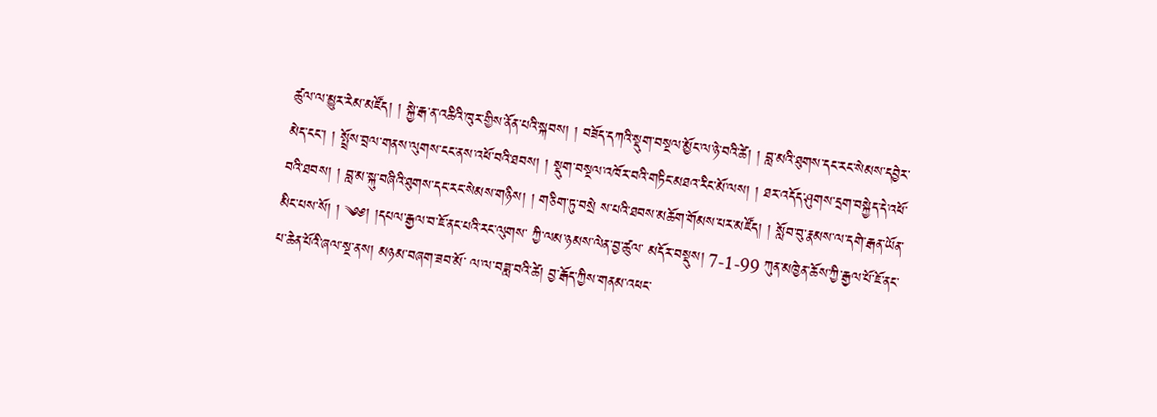ཚུལ་ལ་མྱུར་རེམ་མཛོད། ། སྐྱེ་རྒ་ན་འཆིའི་ཁུར་གྱིས་ནོན་པའི་སྐབས། ། བཟོད་དཀའི་སྡུག་བསྔལ་མྱོང་ལ་ཉེ་བའི་ཚེ། ། བླ་མའི་ཐུགས་དང་རང་སེམས་དབྱེར་མེད་ངང་། ། སྤྲོས་བྲལ་གནས་ལུགས་ངང་ནས་འཕོ་བའི་ཐབས། ། སྡུག་བསྔལ་འཁོར་བའི་གཏིང་མཐའ་རིང་མོ་ལས། ། ཐར་འདོད་ཤུགས་དྲག་བསྐྱེད་དེ་འཕོ་བའི་ཐབས། ། བླ་མ་སྐུ་བཞིའི་ཐུགས་དང་རང་སེམས་གཉིས། ། གཅིག་ཏུ་བསྲེ ས་པའི་ཐབས་མཆོག་གོམས་པར་མཛོད། ། སློབ་བུ་རྣམས་ལ་དགེ་རྒན་ཡོན་མིང་པས་སོ། ། ༄༅། །དཔལ་རྒྱལ་བ་ཇོ་ནང་པའི་རང་ལུགས་ ཀྱི་ལམ་ཉམས་ལེན་བྱ་ཚུལ་ མདོར་བསྡུས། 7-1-99 ཀུན་མཁྱེན་ཆོས་ཀྱི་རྒྱལ་པོ་ཇོ་ནང་པ་ཆེན་པོའི་ཞལ་སྔ་ནས། མཉམ་བཞག་ཟབ་མོ་ ལ་ལ་བཟླ་བའི་ཚེ། བྱ་རྒོད་ཀྱིས་གནམ་འཕང་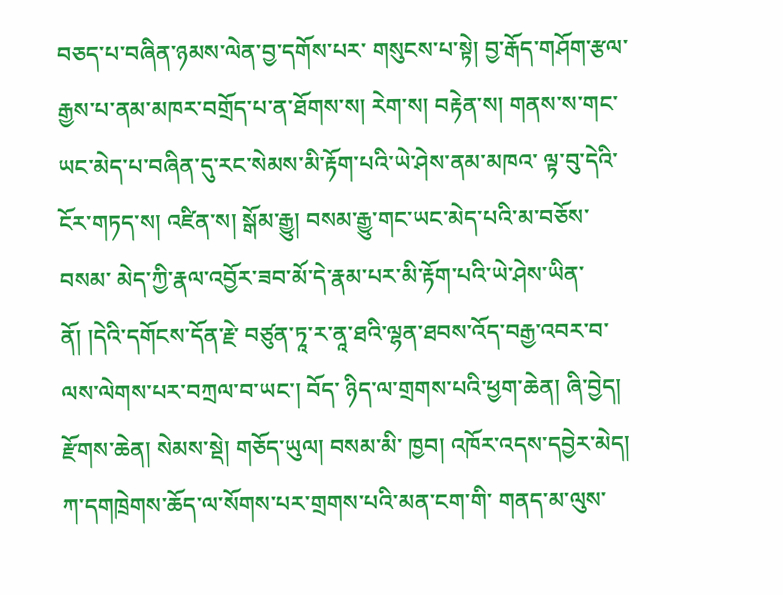བཅད་པ་བཞིན་ཉམས་ལེན་བྱ་དགོས་པར་ གསུངས་པ་སྟེ། བྱ་རྒོད་གཤོག་རྩལ་རྒྱས་པ་ནམ་མཁར་བགྲོད་པ་ན་ཐོགས་ས། རེག་ས། བརྟེན་ས། གནས་ས་གང་ཡང་མེད་པ་བཞིན་དུ་རང་སེམས་མི་རྟོག་པའི་ཡེ་ཤེས་ནམ་མཁའ་ ལྟ་བུ་དེའི་ངོར་གཏད་ས། འཛིན་ས། སྒོམ་རྒྱུ། བསམ་རྒྱུ་གང་ཡང་མེད་པའི་མ་བཅོས་བསམ་ མེད་ཀྱི་རྣལ་འབྱོར་ཟབ་མོ་དེ་རྣམ་པར་མི་རྟོག་པའི་ཡེ་ཤེས་ཡིན་ནོ། །དེའི་དགོངས་དོན་རྗེ་ བཙུན་ཏཱ་ར་ནཱ་ཐའི་ལྷན་ཐབས་འོད་བརྒྱ་འབར་བ་ལས་ལེགས་པར་བཀྲལ་བ་ཡང་། བོད་ ཉིད་ལ་གྲགས་པའི་ཕྱག་ཆེན། ཞི་བྱེད། རྫོགས་ཆེན། སེམས་སྡེ། གཅོད་ཡུལ། བསམ་མི་ ཁྱབ། འཁོར་འདས་དབྱེར་མེད། ཀ་དགཁྲེགས་ཆོད་ལ་སོགས་པར་གྲགས་པའི་མན་ངག་གི་ གནད་མ་ལུས་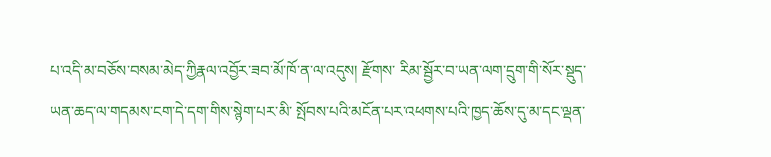པ་འདི་མ་བཅོས་བསམ་མེད་ཀྱིརྣལ་འབྱོར་ཟབ་མོ་ཁོ་ན་ལ་འདུས། རྫོགས་ རིམ་སྦྱོར་བ་ཡན་ལག་དྲུག་གི་སོར་སྡུད་ཡན་ཆད་ལ་གདམས་ངག་དེ་དག་གིས་སྙེག་པར་མི་ སྤོབས་པའི་མངོན་པར་འཕགས་པའི་ཁྱད་ཆོས་དུ་མ་དང་ལྡན་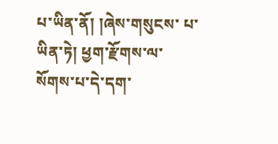པ་ཡིན་ནོ། །ཞེས་གསུངས་ པ་ཡིན་ཏེ། ཕྱག་རྫོགས་ལ་སོགས་པ་དེ་དག་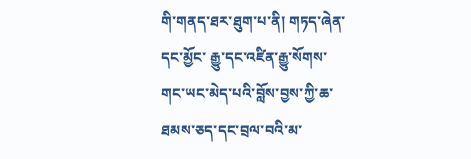གི་གནད་ཐར་ཐུག་པ་ནི། གཏད་ཞེན་དང་མྱོང་ རྒྱུ་དང་འཛིན་རྒྱུ་སོགས་གང་ཡང་མེད་པའི་བློས་བྱས་ཀྱི་ཆ་ཐམས་ཅད་དང་བྲལ་བའི་མ་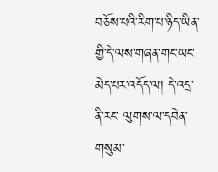བཅོས་པའི་རིག་པ་ཉིད་ཡིན་གྱི་དེ་ལས་གཞན་གང་ཡང་མེད་པར་འདོད་ལ། དེ་འདྲ་ནི་རང་ ལུགས་ལ་དབེན་གསུམ་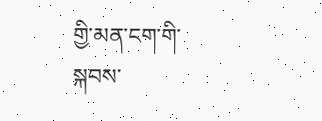གྱི་མན་ངག་གི་སྐབས་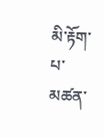མི་རྟོག་པ་མཚན་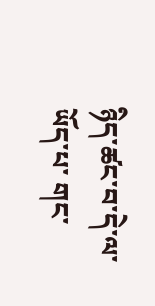ཉིད་ཚང་བ་དེ་ལ་ཡོད་པ་ གང་